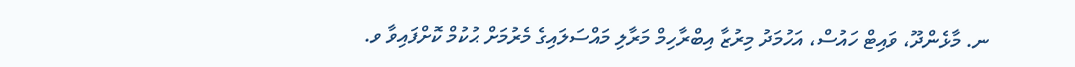ނ. މާޅެންދޫ، ވައިޓް ހައުސް، އަހުމަދު މިރުޒާ އިބްރާހިމް މަރާލި މައްސަލައިގެ މެރުމަށް ޙުކުމް ކޮށްފައިވާ ވ.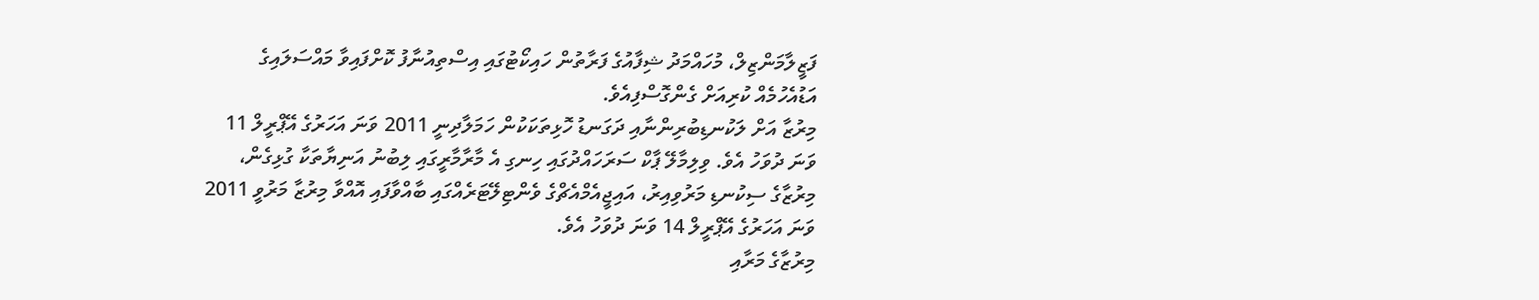ފަޒީލާމަންޒިލް، މުހައްމަދު ޝިފާއުގެ ފަރާތުން ހައިކޯޓުގައި އިސްތިއުނާފު ކޮށްފައިވާ މައްސަލައިގެ އަޑުއެހުމެއް ކުރިއަށް ގެންގޮސްފިއެވެ.
މިރުޒާ އަށް ލަކުނޑިބުރިންނާއި ދަގަނޑު ހޮޅިތަކަކުން ހަމަލާދިނީ 2011 ވަނަ އަހަރުގެ އޭޕްރީލް 11 ވަނަ ދުވަހު އެވެ. ވިލިމާލޭ ޕާކް ސަރަހައްދުގައި ހިނގި އެ މާރާމާރީގައި ލިބުނު އަނިޔާތަކާ ގުޅިގެން، މިރުޒާގެ ސިކުނޑި މަރުވިއިރު، އައިޖީއެމްއެޗްގެ ވެންޓިލޭޓަރެއްގައި ބާއްވާފައި އޮއްވާ މިރުޒާ މަރުވީ 2011 ވަނަ އަހަރުގެ އޭޕްރީލް 14 ވަނަ ދުވަހު އެވެ.
މިރުޒާގެ މަރާއި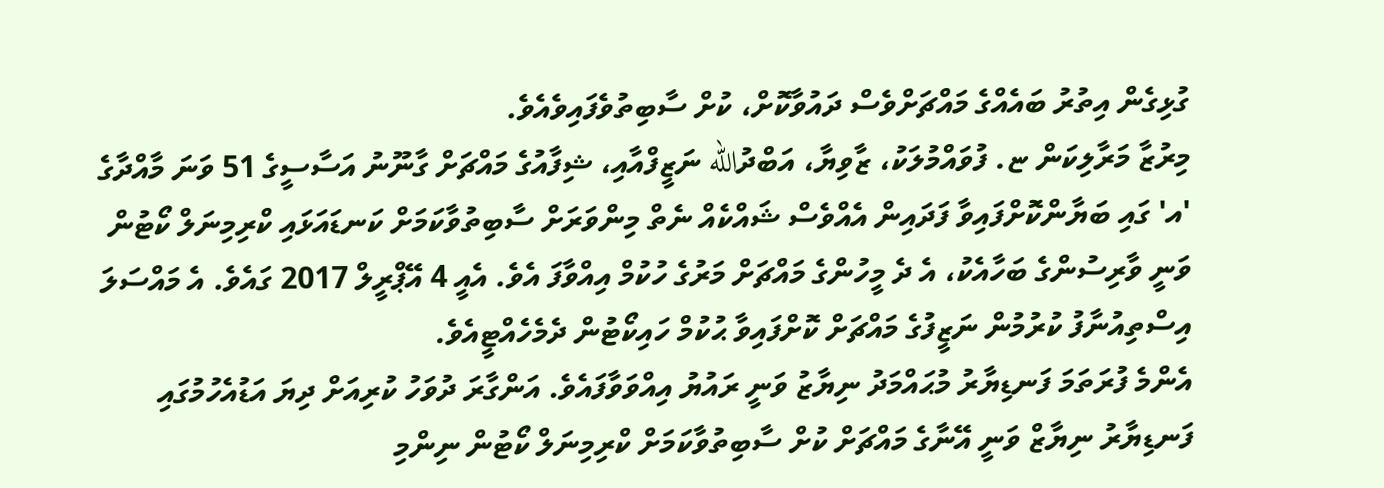ގުޅިގެން އިތުރު ބައެއްގެ މައްޗަށްވެސް ދައުވާކޮށް، ކުށް ސާބިތުވެފައިވެއެވެ.
މިރުޒާ މަރާލިކަން ޏ. ފުވައްމުލަކު، ޒާވިޔާ، އަބްދުالله ނަޒީފްއާއި، ޝިފާއުގެ މައްޗަށް ގާނޫނު އަސާސީގެ 51 ވަނަ މާއްދާގެ 'އ' ގައި ބަޔާންކޮށްފައިވާ ފަދައިން އެއްވެސް ޝައްކެއް ނެތް މިންވަރަށް ސާބިތުވާކަމަށް ކަނޑައަޅައި ކްރިމިނަލް ކޯޓުން ވަނީ ވާރިސުންގެ ބަހާއެކު، އެ ދެ މީހުންގެ މައްޗަށް މަރުގެ ހުކުމް އިއްވާފަ އެވެ. އެއީ 4 އޭޕްރީލް 2017 ގައެވެ. އެ މައްސަލަ އިސްތިއުނާފު ކުރުމުން ނަޒީފުގެ މައްޗަށް ކޮށްފައިވާ ޙުކުމް ހައިކޯޓުން ދެމެހެއްޓީއެވެ.
އެންމެ ފުރަތަމަ ފަނޑިޔާރު މުޙައްމަދު ނިޔާޒު ވަނީ ރައުޔު އިއްވަވާފައެވެ. އަންގާރަ ދުވަހު ކުރިއަށް ދިޔަ އަޑުއެހުމުގައި ފަނޑިޔާރު ނިޔާޒް ވަނީ އޭނާގެ މައްޗަށް ކުށް ސާބިތުވާކަމަށް ކްރިމިނަލް ކޯޓުން ނިންމި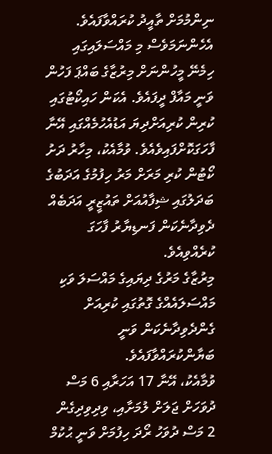ނިންމުމަށް ތާއީދު ކުރައްވާފައެވެ.
އެހެންނަމަވެސް މި މައްސަލައިގައި ހިމެނޭ މީހުންނަށް މިރުޒާގެ ބައްޕަ ފަހުން ވަނީ މައާފް ދީފައެވެ. އެކަން ހައިކޯޓުގައި ކުރިން ކުރިއަށްދިޔަ އަޑުއެހުމެއްގައި އޭނާ ފާހަގަކޮށްފައިވެއެވެ. ވުމާއެކު، މިހާރު ދަށު ކޯޓުން ކުރި މަރަށް މަރު ހިފުމުގެ އަދަބުގެ ބަދަލުގައި ޝިފާއުއަށް ތައުޒީރީ އަދަބެއް ދެވިދާނެކަން ފަނޑިޔާރު ފާހަގަ ކުރެއްވިއެވެ.
މިރުޒާގެ މަރުގެ ދިޔައިގެ މައްސަލަ ވަކި މައްސަލައެއްގެ ގޮތުގައި ކުރިއަށް ގެންދެވިދާނެކަން ވަނީ ބަޔާންކުރައްވާފައެވެ.
ވުމާއެކު، އޭނާ 17 އަހަރާއި 6 މަސް ދުވަހަށް ޖަލަށް ލުމަށާއި، ވިދިވިދިގެން 2 މަސް ދުވަހު ރޯދަ ހިފުމަށް ވަނީ ޙުކުމް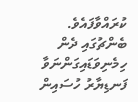ކުރައްވާފައެވެ.
ބެންޗުގައި ދެން ހިމެނިވަޑައިގަންނަވާ ފަނޑިޔާރު ހުސައިން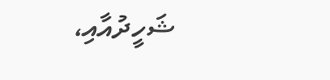ޝަހީދުއާއި،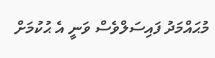މުޙައްމަދު ފައިސަލްވެސް ވަނީ އެ ޙުކުމަށް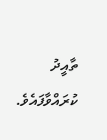ތާއީދު ކުރައްވާފައެވެ.